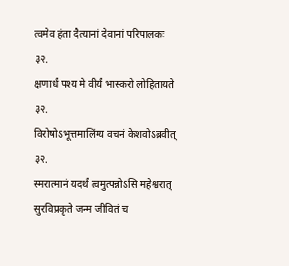त्वमेव हंता दैत्यानां देवानां परिपालकः ३२.
क्षणार्धं पश्य मे वीर्यं भास्करो लोहितायते ३२.
विरोषोऽभूत्तमालिंग्य वचनं केशवोऽब्रवीत् ३२.
स्मरात्मानं यदर्थं त्वमुत्पन्नोऽसि महेश्वरात् सुरविप्रकृते जन्म जीवितं च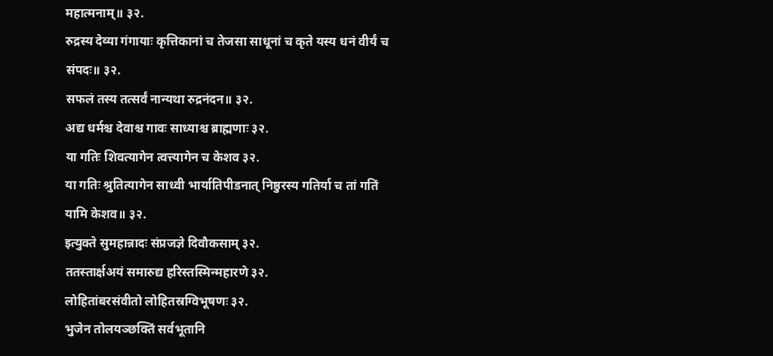महात्मनाम्॥ ३२.
रुद्रस्य देव्या गंगायाः कृत्तिकानां च तेजसा साधूनां च कृते यस्य धनं वीर्यं च संपदः॥ ३२.
सफलं तस्य तत्सर्वं नान्यथा रुद्रनंदन॥ ३२.
अद्य धर्मश्च देवाश्च गावः साध्याश्च ब्राह्मणाः ३२.
या गतिः शिवत्यागेन त्वत्त्यागेन च केशव ३२.
या गतिः श्रुतित्यागेन साध्वी भार्यातिपीडनात् निष्ठुरस्य गतिर्या च तां गतिं यामि केशव॥ ३२.
इत्युक्ते सुमहान्नादः संप्रजज्ञे दिवौकसाम् ३२.
ततस्तार्क्षअयं समारुद्य हरिस्तस्मिन्महारणे ३२.
लोहितांबरसंवीतो लोहितस्रग्विभूषणः ३२.
भुजेन तोलयञ्छक्तिं सर्वभूतानि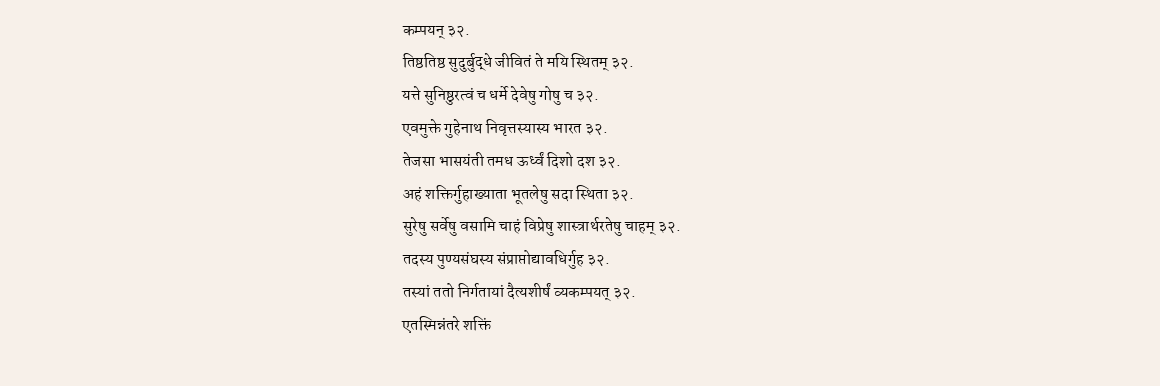कम्पयन् ३२.
तिष्ठतिष्ठ सुदुर्बुद्धे जीवितं ते मयि स्थितम् ३२.
यत्ते सुनिष्ठुरत्वं च धर्मे देवेषु गोषु च ३२.
एवमुक्ते गुहेनाथ निवृत्तस्यास्य भारत ३२.
तेजसा भासयंती तमध ऊर्ध्वं दिशो दश ३२.
अहं शक्तिर्गुहाख्याता भूतलेषु सदा स्थिता ३२.
सुरेषु सर्वेषु वसामि चाहं विप्रेषु शास्त्रार्थरतेषु चाहम् ३२.
तदस्य पुण्यसंघस्य संप्राप्तोद्यावधिर्गुह ३२.
तस्यां ततो निर्गतायां दैत्यशीर्षं व्यकम्पयत् ३२.
एतस्मिन्नंतरे शक्तिं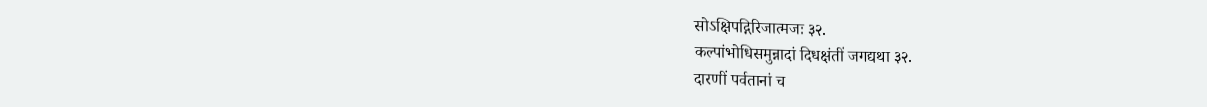सोऽक्षिपद्गिरिजात्मजः ३२.
कल्पांभोधिसमुन्नादां दिधक्षंतीं जगद्यथा ३२.
दारणीं पर्वतानां च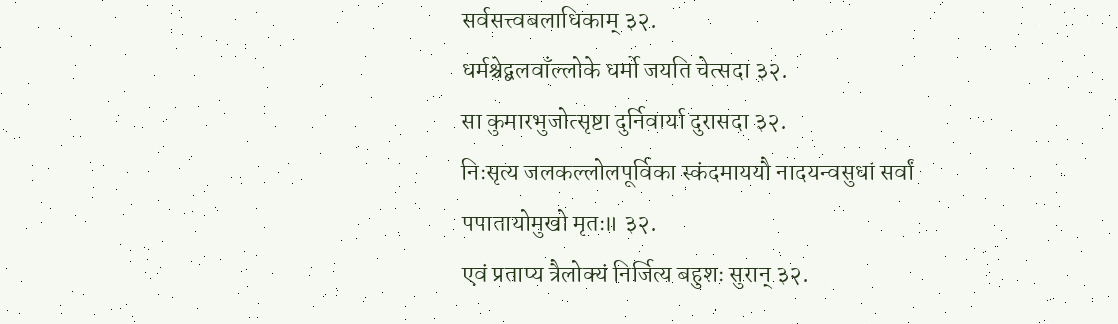सर्वसत्त्वबलाधिकाम् ३२.
धर्मश्चेद्बलवाँल्लोके धर्मो जयति चेत्सदा ३२.
सा कुमारभुजोत्सृष्टा दुर्निवार्या दुरासदा ३२.
निःसृत्य जलकल्लोलपूर्विका स्कंदमाययौ नादयन्वसुधां सर्वां पपातायोमुखो मृतः॥ ३२.
एवं प्रताप्य त्रैलोक्यं निर्जित्य बहुशः सुरान् ३२.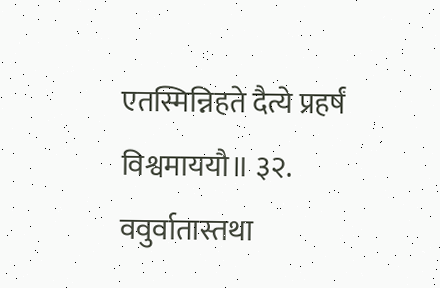एतस्मिन्निहते दैत्ये प्रहर्षं विश्वमाययौ॥ ३२.
ववुर्वातास्तथा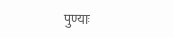पुण्याः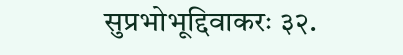सुप्रभोभूद्दिवाकरः ३२.